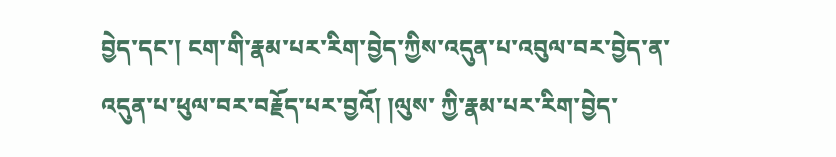བྱེད་དང་། ངག་གི་རྣམ་པར་རིག་བྱེད་ཀྱིས་འདུན་པ་འབུལ་བར་བྱེད་ན་འདུན་པ་ཕུལ་བར་བརྗོད་པར་བྱའོ། །ལུས་ ཀྱི་རྣམ་པར་རིག་བྱེད་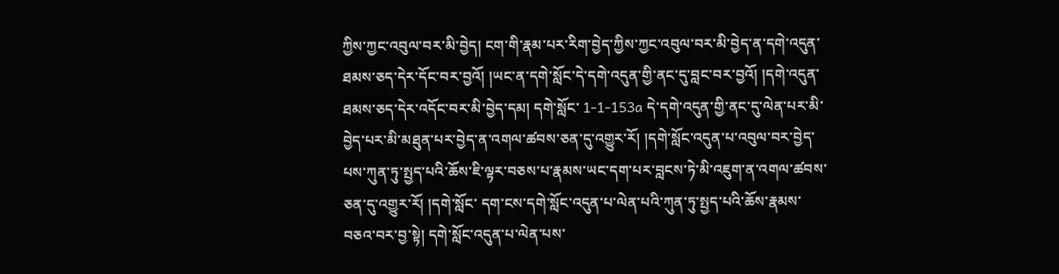ཀྱིས་ཀྱང་འབུལ་བར་མི་བྱེད། ངག་གི་རྣམ་པར་རིག་བྱེད་ཀྱིས་ཀྱང་འབུལ་བར་མི་བྱེད་ན་དགེ་འདུན་ཐམས་ཅད་དེར་དོང་བར་བྱའོ། །ཡང་ན་དགེ་སློང་དེ་དགེ་འདུན་གྱི་ནང་དུ་བླང་བར་བྱའོ། །དགེ་འདུན་ཐམས་ཅད་དེར་འདོང་བར་མི་བྱེད་དམ། དགེ་སློང་ 1-1-153a དེ་དགེ་འདུན་གྱི་ནང་དུ་ལེན་པར་མི་བྱེད་པར་མི་མཐུན་པར་བྱེད་ན་འགལ་ཚབས་ཅན་དུ་འགྱུར་རོ། །དགེ་སློང་འདུན་པ་འབུལ་བར་བྱེད་པས་ཀུན་ཏུ་སྤྱད་པའི་ཆོས་ཇི་ལྟར་བཅས་པ་རྣམས་ཡང་དག་པར་བླངས་ཏེ་མི་འཇུག་ན་འགལ་ཚབས་ཅན་དུ་འགྱུར་རོ། །དགེ་སློང་ དག་ངས་དགེ་སློང་འདུན་པ་ལེན་པའི་ཀུན་ཏུ་སྤྱད་པའི་ཆོས་རྣམས་བཅའ་བར་བྱ་སྟེ། དགེ་སློང་འདུན་པ་ལེན་པས་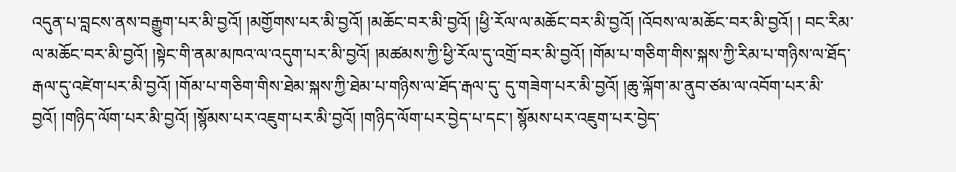འདུན་པ་བླངས་ནས་བརྒྱུག་པར་མི་བྱའོ། །མགྱོགས་པར་མི་བྱའོ། །མཆོང་བར་མི་བྱའོ། །ཕྱི་རོལ་ལ་མཆོང་བར་མི་བྱའོ། །འོབས་ལ་མཆོང་བར་མི་བྱའོ། ། བང་རིམ་ལ་མཆོང་བར་མི་བྱའོ། །སྟེང་གི་ནམ་མཁའ་ལ་འདུག་པར་མི་བྱའོ། །མཚམས་ཀྱི་ཕྱི་རོལ་དུ་འགྲོ་བར་མི་བྱའོ། །གོམ་པ་གཅིག་གིས་སྐས་ཀྱི་རིམ་པ་གཉིས་ལ་ཐོད་རྒལ་དུ་འཛེག་པར་མི་བྱའོ། །གོམ་པ་གཅིག་གིས་ཐེམ་སྐས་ཀྱི་ཐེམ་པ་གཉིས་ལ་ཐོད་རྒལ་དུ་ དུ་གཟེག་པར་མི་བྱའོ། །ཆུ་ལྐོག་མ་ནུབ་ཙམ་ལ་འབོག་པར་མི་བྱའོ། །གཉིད་ལོག་པར་མི་བྱའོ། །སྙོམས་པར་འཇུག་པར་མི་བྱའོ། །གཉིད་ལོག་པར་བྱེད་པ་དང་། སྙོམས་པར་འཇུག་པར་བྱེད་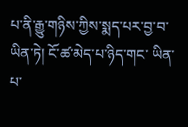པ་ནི་རྒྱུ་གཉིས་ཀྱིས་སྨད་པར་བྱ་བ་ཡིན་ཏེ། ངོ་ཚ་མེད་པ་ཉིད་གང་ ཡིན་པ་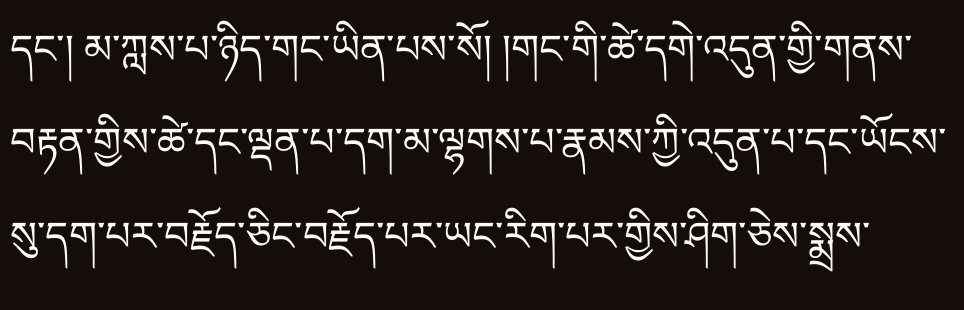དང་། མ་ཀླས་པ་ཉིད་གང་ཡིན་པས་སོ། །གང་གི་ཚེ་དགེ་འདུན་གྱི་གནས་བརྟན་གྱིས་ཚེ་དང་ལྡན་པ་དག་མ་ལྷགས་པ་རྣམས་ཀྱི་འདུན་པ་དང་ཡོངས་སུ་དག་པར་བརྗོད་ཅིང་བརྗོད་པར་ཡང་རིག་པར་གྱིས་ཤིག་ཅེས་སྨྲས་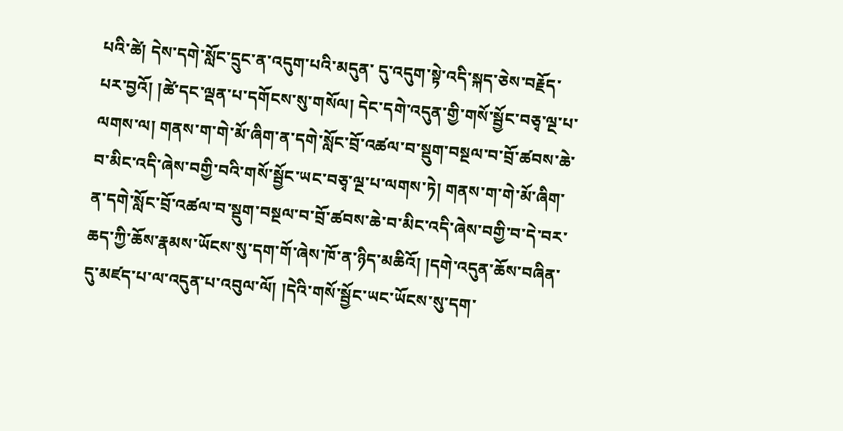པའི་ཚེ། དེས་དགེ་སློང་དྲུང་ན་འདུག་པའི་མདུན་ དུ་འདུག་སྟེ་འདི་སྐད་ཅེས་བརྗོད་པར་བྱའོ། །ཚེ་དང་ལྡན་པ་དགོངས་སུ་གསོལ། དེང་དགེ་འདུན་གྱི་གསོ་སྦྱོང་བཅྭ་ལྔ་པ་ལགས་ལ། གནས་ག་གེ་མོ་ཞིག་ན་དགེ་སློང་བྲོ་འཚལ་བ་སྡུག་བསྔལ་བ་བྲོ་ཚབས་ཆེ་བ་མིང་འདི་ཞེས་བགྱི་བའི་གསོ་སྦྱོང་ཡང་བཅྭ་ལྔ་པ་ལགས་ཏེ། གནས་ག་གེ་མོ་ཞིག་ ན་དགེ་སློང་བྲོ་འཚལ་བ་སྡུག་བསྔལ་བ་བྲོ་ཚབས་ཆེ་བ་མིང་འདི་ཞེས་བགྱི་བ་དེ་བར་ཆད་ཀྱི་ཆོས་རྣམས་ཡོངས་སུ་དག་གོ་ཞེས་ཁོ་ན་ཉིད་མཆིའོ། །དགེ་འདུན་ཆོས་བཞིན་དུ་མཛད་པ་ལ་འདུན་པ་འབུལ་ལོ། །དེའི་གསོ་སྦྱོང་ཡང་ཡོངས་སུ་དག་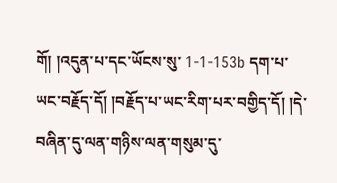གོ། །འདུན་པ་དང་ཡོངས་སུ་ 1-1-153b དག་པ་ཡང་བརྗོད་དོ། །བརྗོད་པ་ཡང་རིག་པར་བགྱིད་དོ། །དེ་བཞིན་དུ་ལན་གཉིས་ལན་གསུམ་དུ་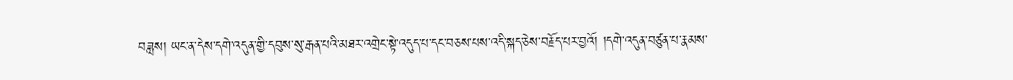བཟླས། ཡང་ན་དེས་དགེ་འདུན་གྱི་དབུས་སུ་རྒན་པའི་མཐར་འགྲེང་སྟེ་འདུད་པ་དང་བཅས་པས་འདི་སྐད་ཅེས་བརྗོད་པར་བྱའོ། །དགེ་འདུན་བཙུན་པ་རྣམས་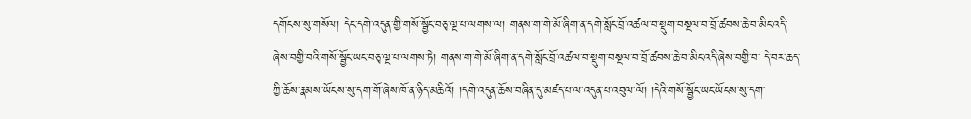དགོངས་སུ་གསོལ། དེང་དགེ་འདུན་གྱི་གསོ་སྦྱོང་བཅྭ་ལྔ་པ་ལགས་ལ། གནས་ག་གེ་མོ་ཞིག་ན་དགེ་སློང་བྲོ་འཚལ་བ་སྡུག་བསྔལ་བ་བྲོ་ཚབས་ཆེ་བ་མིང་འདི་ཞེས་བགྱི་བའི་གསོ་སྦྱོང་ཡང་བཅྭ་ལྔ་པ་ལགས་ཏེ། གནས་ག་གེ་མོ་ཞིག་ན་དགེ་སློང་བྲོ་འཚལ་བ་སྡུག་བསྔལ་བ་བྲོ་ཚབས་ཆེ་བ་མིང་འདི་ཞེས་བགྱི་བ་ དེ་བར་ཆད་ཀྱི་ཆོས་རྣམས་ཡོངས་སུ་དག་གོ་ཞེས་ཁོ་ན་ཉིད་མཆིའོ། །དགེ་འདུན་ཆོས་བཞིན་དུ་མཛད་པ་ལ་འདུན་པ་འབུལ་ལོ། །དེའི་གསོ་སྦྱོང་ཡང་ཡོངས་སུ་དག་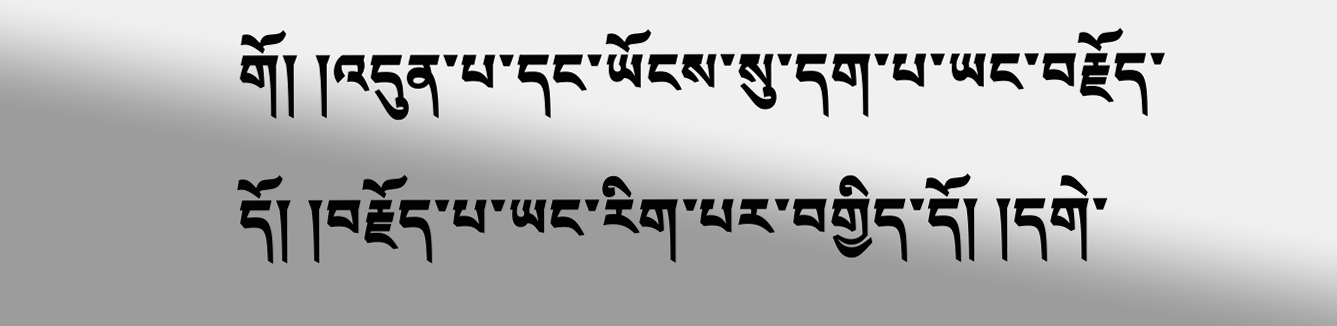གོ། །འདུན་པ་དང་ཡོངས་སུ་དག་པ་ཡང་བརྗོད་དོ། །བརྗོད་པ་ཡང་རིག་པར་བགྱིད་དོ། །དགེ་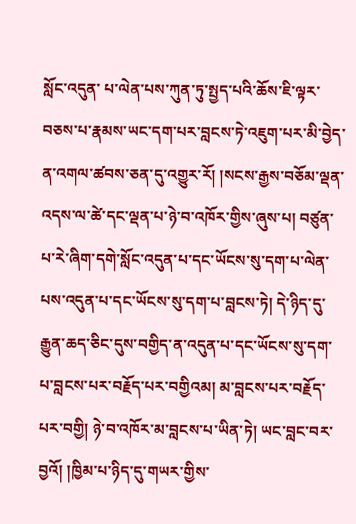སློང་འདུན་ པ་ལེན་པས་ཀུན་ཏུ་སྤྱད་པའི་ཆོས་ཇི་ལྟར་བཅས་པ་རྣམས་ཡང་དག་པར་བླངས་ཏེ་འཇུག་པར་མི་བྱེད་ན་འགལ་ཚབས་ཅན་དུ་འགྱུར་རོ། །སངས་རྒྱས་བཅོམ་ལྡན་འདས་ལ་ཚེ་དང་ལྡན་པ་ཉེ་བ་འཁོར་གྱིས་ཞུས་པ། བཙུན་པ་རེ་ཞིག་དགེ་སློང་འདུན་པ་དང་ཡོངས་སུ་དག་པ་ལེན་ པས་འདུན་པ་དང་ཡོངས་སུ་དག་པ་བླངས་ཏེ། དེ་ཉིད་དུ་རྒྱུན་ཆད་ཅིང་དུས་བགྱིད་ན་འདུན་པ་དང་ཡོངས་སུ་དག་པ་བླངས་པར་བརྗོད་པར་བགྱིའམ། མ་བླངས་པར་བརྗོད་པར་བགྱི། ཉེ་བ་འཁོར་མ་བླངས་པ་ཡིན་ཏེ། ཡང་བླང་བར་བྱའོ། །ཁྱིམ་པ་ཉིད་དུ་གཡར་གྱིས་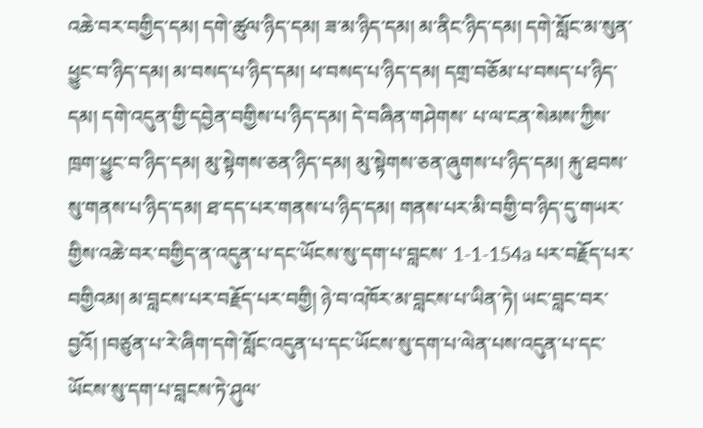འཆེ་བར་བགྱིད་དམ། དགེ་ཚུལ་ཉིད་དམ། ཟ་མ་ཉིད་དམ། མ་ནིང་ཉིད་དམ། དགེ་སློང་མ་སུན་ཕྱུང་བ་ཉིད་དམ། མ་བསད་པ་ཉིད་དམ། ཕ་བསད་པ་ཉིད་དམ། དགྲ་བཅོམ་པ་བསད་པ་ཉིད་དམ། དགེ་འདུན་གྱི་དབྱེན་བགྱིས་པ་ཉིད་དམ། དེ་བཞིན་གཤེགས་ པ་ལ་ངན་སེམས་ཀྱིས་ཁྲག་ཕྱུང་བ་ཉིད་དམ། མུ་སྟེགས་ཅན་ཉིད་དམ། མུ་སྟེགས་ཅན་ཞུགས་པ་ཉིད་དམ། རྐུ་ཐབས་སུ་གནས་པ་ཉིད་དམ། ཐ་དད་པར་གནས་པ་ཉིད་དམ། གནས་པར་མི་བགྱི་བ་ཉིད་དུ་གཡར་གྱིས་འཆེ་བར་བགྱིད་ན་འདུན་པ་དང་ཡོངས་སུ་དག་པ་བླངས་ 1-1-154a པར་བརྗོད་པར་བགྱིའམ། མ་བླངས་པར་བརྗོད་པར་བགྱི། ཉེ་བ་འཁོར་མ་བླངས་པ་ཡིན་ཏེ། ཡང་བླང་བར་བྱའོ། །བཙུན་པ་རེ་ཞིག་དགེ་སློང་འདུན་པ་དང་ཡོངས་སུ་དག་པ་ལེན་པས་འདུན་པ་དང་ཡོངས་སུ་དག་པ་བླངས་ཏེ་ཤུལ་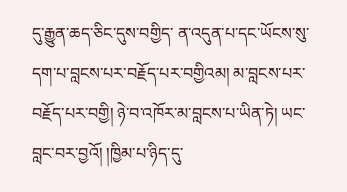དུ་རྒྱུན་ཆད་ཅིང་དུས་བགྱིད་ ན་འདུན་པ་དང་ཡོངས་སུ་དག་པ་བླངས་པར་བརྗོད་པར་བགྱིའམ། མ་བླངས་པར་བརྗོད་པར་བགྱི། ཉེ་བ་འཁོར་མ་བླངས་པ་ཡིན་ཏེ། ཡང་བླང་བར་བྱའོ། །ཁྱིམ་པ་ཉིད་དུ་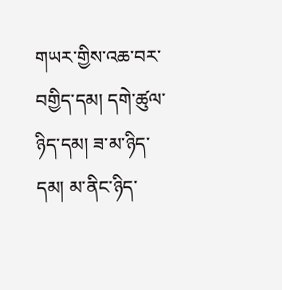གཡར་གྱིས་འཆ་བར་བགྱིད་དམ། དགེ་ཚུལ་ཉིད་དམ། ཟ་མ་ཉིད་དམ། མ་ནིང་ཉིད་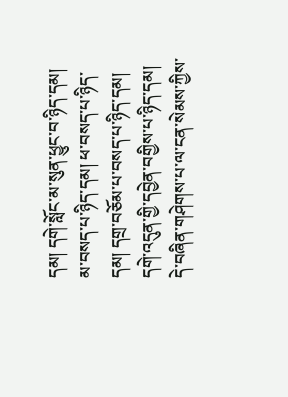དམ། དགེ་སློང་མ་སུན་ཕྱུང་བ་ཉིད་དམ། མ་བསད་པ་ཉིད་དམ། ཕ་བསད་པ་ཉིད་དམ། དགྲ་བཅོམ་པ་བསད་པ་ཉིད་དམ། དགེ་འདུན་གྱི་དབྱེན་བགྱིས་པ་ཉིད་དམ། དེ་བཞིན་གཤེགས་པ་ལ་ངན་སེམས་ཀྱིས་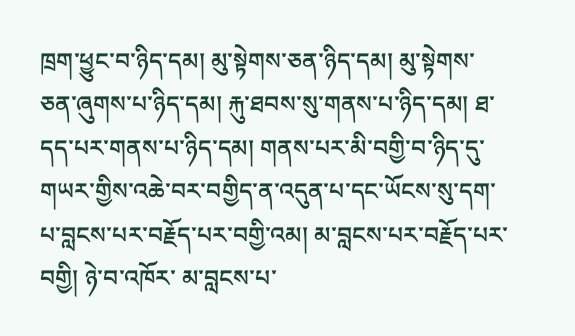ཁྲག་ཕྱུང་བ་ཉིད་དམ། མུ་སྟེགས་ཅན་ཉིད་དམ། མུ་སྟེགས་ ཅན་ཞུགས་པ་ཉིད་དམ། རྐུ་ཐབས་སུ་གནས་པ་ཉིད་དམ། ཐ་དད་པར་གནས་པ་ཉིད་དམ། གནས་པར་མི་བགྱི་བ་ཉིད་དུ་གཡར་གྱིས་འཆེ་བར་བགྱིད་ན་འདུན་པ་དང་ཡོངས་སུ་དག་པ་བླངས་པར་བརྗོད་པར་བགྱི་འམ། མ་བླངས་པར་བརྗོད་པར་བགྱི། ཉེ་བ་འཁོར་ མ་བླངས་པ་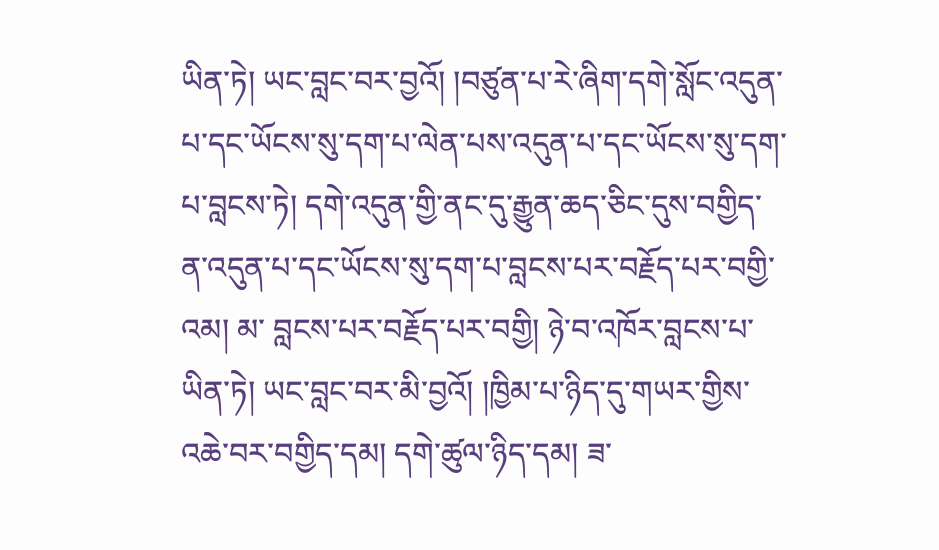ཡིན་ཏེ། ཡང་བླང་བར་བྱའོ། །བཙུན་པ་རེ་ཞིག་དགེ་སློང་འདུན་པ་དང་ཡོངས་སུ་དག་པ་ལེན་པས་འདུན་པ་དང་ཡོངས་སུ་དག་པ་བླངས་ཏེ། དགེ་འདུན་གྱི་ནང་དུ་རྒྱུན་ཆད་ཅིང་དུས་བགྱིད་ན་འདུན་པ་དང་ཡོངས་སུ་དག་པ་བླངས་པར་བརྗོད་པར་བགྱི་འམ། མ་ བླངས་པར་བརྗོད་པར་བགྱི། ཉེ་བ་འཁོར་བླངས་པ་ཡིན་ཏེ། ཡང་བླང་བར་མི་བྱའོ། །ཁྱིམ་པ་ཉིད་དུ་གཡར་གྱིས་འཆེ་བར་བགྱིད་དམ། དགེ་ཚུལ་ཉིད་དམ། ཟ་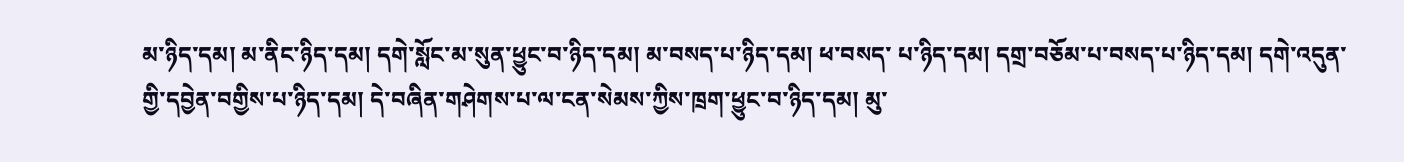མ་ཉིད་དམ། མ་ནིང་ཉིད་དམ། དགེ་སློང་མ་སུན་ཕྱུང་བ་ཉིད་དམ། མ་བསད་པ་ཉིད་དམ། ཕ་བསད་ པ་ཉིད་དམ། དགྲ་བཅོམ་པ་བསད་པ་ཉིད་དམ། དགེ་འདུན་གྱི་དབྱེན་བགྱིས་པ་ཉིད་དམ། དེ་བཞིན་གཤེགས་པ་ལ་ངན་སེམས་ཀྱིས་ཁྲག་ཕྱུང་བ་ཉིད་དམ། མུ་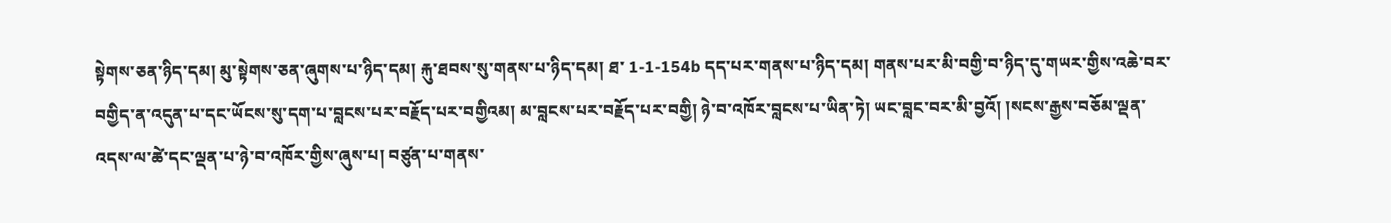སྟེགས་ཅན་ཉིད་དམ། མུ་སྟེགས་ཅན་ཞུགས་པ་ཉིད་དམ། རྐུ་ཐབས་སུ་གནས་པ་ཉིད་དམ། ཐ་ 1-1-154b དད་པར་གནས་པ་ཉིད་དམ། གནས་པར་མི་བགྱི་བ་ཉིད་དུ་གཡར་གྱིས་འཆེ་བར་བགྱིད་ན་འདུན་པ་དང་ཡོངས་སུ་དག་པ་བླངས་པར་བརྗོད་པར་བགྱིའམ། མ་བླངས་པར་བརྗོད་པར་བགྱི། ཉེ་བ་འཁོར་བླངས་པ་ཡིན་ཏེ། ཡང་བླང་བར་མི་བྱའོ། །སངས་རྒྱས་བཅོམ་ལྡན་ འདས་ལ་ཚེ་དང་ལྡན་པ་ཉེ་བ་འཁོར་གྱིས་ཞུས་པ། བཙུན་པ་གནས་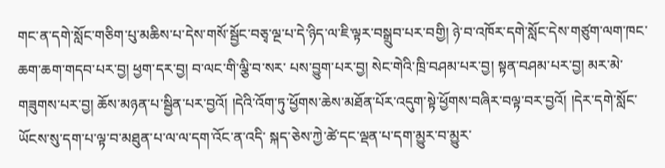གང་ན་དགེ་སློང་གཅིག་པུ་མཆིས་པ་དེས་གསོ་སྦྱོང་བཅྭ་ལྔ་པ་དེ་ཉིད་ལ་ཇི་ལྟར་བསྒྲུབ་པར་བགྱི། ཉེ་བ་འཁོར་དགེ་སློང་དེས་གཙུག་ལག་ཁང་ཆག་ཆག་གདབ་པར་བྱ། ཕྱག་དར་བྱ། བ་ལང་གི་ལྕི་བ་སར་ པས་བྱུག་པར་བྱ། སེང་གེའི་ཁྲི་བཤམ་པར་བྱ། སྟན་བཤམ་པར་བྱ། མར་མེ་གཟུགས་པར་བྱ། ཆོས་མཉན་པ་སྦྱིན་པར་བྱའོ། །དེའི་འོག་ཏུ་ཕྱོགས་ཆེས་མཐོན་པོར་འདུག་སྟེ་ཕྱོགས་བཞིར་བལྟ་བར་བྱའོ། །དེར་དགེ་སློང་ཡོངས་སུ་དག་པ་ལྟ་བ་མཐུན་པ་ལ་ལ་དག་འོང་ན་འདི་ སྐད་ཅེས་ཀྱེ་ཚེ་དང་ལྡན་པ་དག་མྱུར་བ་མྱུར་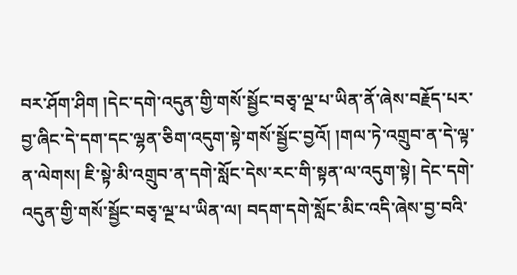བར་ཤོག་ཤིག །དེང་དགེ་འདུན་གྱི་གསོ་སྦྱོང་བཅྭ་ལྔ་པ་ཡིན་ནོ་ཞེས་བརྗོད་པར་བྱ་ཞིང་དེ་དག་དང་ལྷན་ཅིག་འདུག་སྟེ་གསོ་སྦྱོང་བྱའོ། །གལ་ཏེ་འགྲུབ་ན་དེ་ལྟ་ན་ལེགས། ཇི་སྟེ་མི་འགྲུབ་ན་དགེ་སློང་དེས་རང་གི་སྟན་ལ་འདུག་སྟེ། དེང་དགེ་འདུན་གྱི་གསོ་སྦྱོང་བཅྭ་ལྔ་པ་ཡིན་ལ། བདག་དགེ་སློང་མིང་འདི་ཞེས་བྱ་བའི་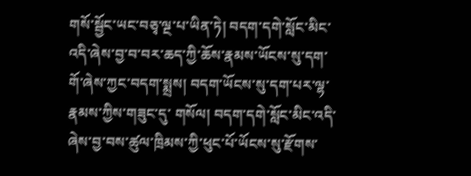གསོ་སྦྱོང་ཡང་བཅྭ་ལྔ་པ་ཡིན་ཏེ། བདག་དགེ་སློང་མིང་འདི་ཞེས་བྱ་བ་བར་ཆད་ཀྱི་ཆོས་རྣམས་ཡོངས་སུ་དག་གོ་ཞེས་ཀྱང་བདག་སྨྲས། བདག་ཡོངས་སུ་དག་པར་ལྷ་རྣམས་ཀྱིས་གཟུང་དུ་ གསོལ། བདག་དགེ་སློང་མིང་འདི་ཞེས་བྱ་བས་ཚུལ་ཁྲིམས་ཀྱི་ཕུང་པོ་ཡོངས་སུ་རྫོགས་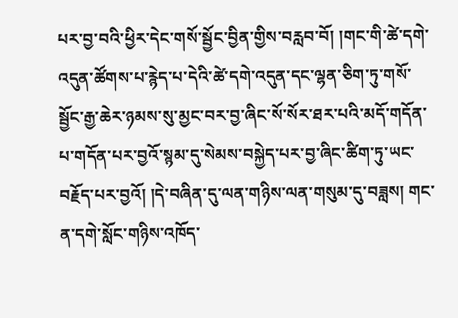པར་བྱ་བའི་ཕྱིར་དེང་གསོ་སྦྱོང་བྱིན་གྱིས་བརླབ་བོ། །གང་གི་ཚེ་དགེ་འདུན་ཚོགས་པ་རྙེད་པ་དེའི་ཚེ་དགེ་འདུན་དང་ལྷན་ཅིག་ཏུ་གསོ་སྦྱོང་རྒྱ་ཆེར་ཉམས་སུ་མྱང་བར་བྱ་ཞིང་སོ་སོར་ཐར་པའི་མདོ་གདོན་ པ་གདོན་པར་བྱའོ་སྙམ་དུ་སེམས་བསྐྱེད་པར་བྱ་ཞིང་ཚིག་ཏུ་ཡང་བརྗོད་པར་བྱའོ། །དེ་བཞིན་དུ་ལན་གཉིས་ལན་གསུམ་དུ་བཟླས། གང་ན་དགེ་སློང་གཉིས་འཁོད་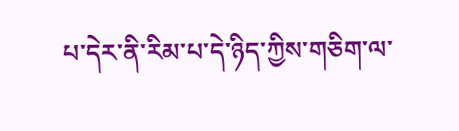པ་དེར་ནི་རིམ་པ་དེ་ཉིད་ཀྱིས་གཅིག་ལ་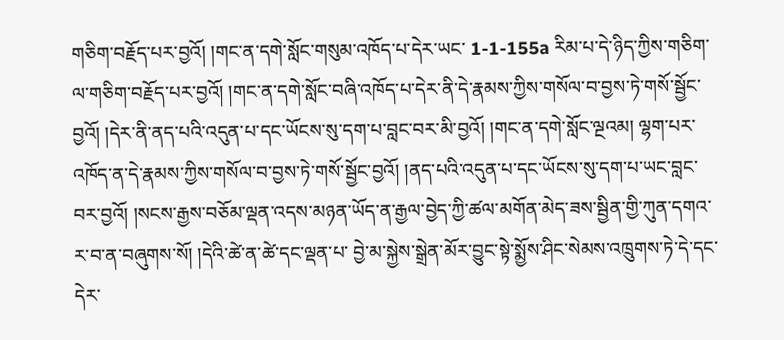གཅིག་བརྗོད་པར་བྱའོ། །གང་ན་དགེ་སློང་གསུམ་འཁོད་པ་དེར་ཡང་ 1-1-155a རིམ་པ་དེ་ཉིད་ཀྱིས་གཅིག་ལ་གཅིག་བརྗོད་པར་བྱའོ། །གང་ན་དགེ་སློང་བཞི་འཁོད་པ་དེར་ནི་དེ་རྣམས་ཀྱིས་གསོལ་བ་བྱས་ཏེ་གསོ་སྦྱོང་བྱའོ། །དེར་ནི་ནད་པའི་འདུན་པ་དང་ཡོངས་སུ་དག་པ་བླང་བར་མི་བྱའོ། །གང་ན་དགེ་སློང་ལྔའམ། ལྷག་པར་ འཁོད་ན་དེ་རྣམས་ཀྱིས་གསོལ་བ་བྱས་ཏེ་གསོ་སྦྱོང་བྱའོ། །ནད་པའི་འདུན་པ་དང་ཡོངས་སུ་དག་པ་ཡང་བླང་བར་བྱའོ། །སངས་རྒྱས་བཅོམ་ལྡན་འདས་མཉན་ཡོད་ན་རྒྱལ་བྱེད་ཀྱི་ཚལ་མགོན་མེད་ཟས་སྦྱིན་གྱི་ཀུན་དགའ་ར་བ་ན་བཞུགས་སོ། །དེའི་ཚེ་ན་ཚེ་དང་ལྡན་པ་ བྱེ་མ་སྐྱེས་སྒྲེན་མོར་བྱུང་སྟེ་སྨྱོས་ཤིང་སེམས་འཁྲུགས་ཏེ་དེ་དང་དེར་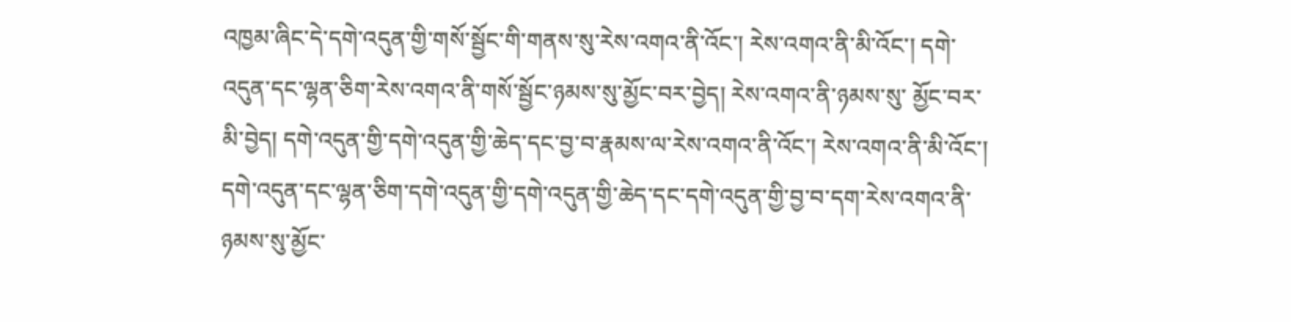འཁྱམ་ཞིང་དེ་དགེ་འདུན་གྱི་གསོ་སྦྱོང་གི་གནས་སུ་རེས་འགའ་ནི་འོང་། རེས་འགའ་ནི་མི་འོང་། དགེ་འདུན་དང་ལྷན་ཅིག་རེས་འགའ་ནི་གསོ་སྦྱོང་ཉམས་སུ་མྱོང་བར་བྱེད། རེས་འགའ་ནི་ཉམས་སུ་ མྱོང་བར་མི་བྱེད། དགེ་འདུན་གྱི་དགེ་འདུན་གྱི་ཆེད་དང་བྱ་བ་རྣམས་ལ་རེས་འགའ་ནི་འོང་། རེས་འགའ་ནི་མི་འོང་། དགེ་འདུན་དང་ལྷན་ཅིག་དགེ་འདུན་གྱི་དགེ་འདུན་གྱི་ཆེད་དང་དགེ་འདུན་གྱི་བྱ་བ་དག་རེས་འགའ་ནི་ཉམས་སུ་མྱོང་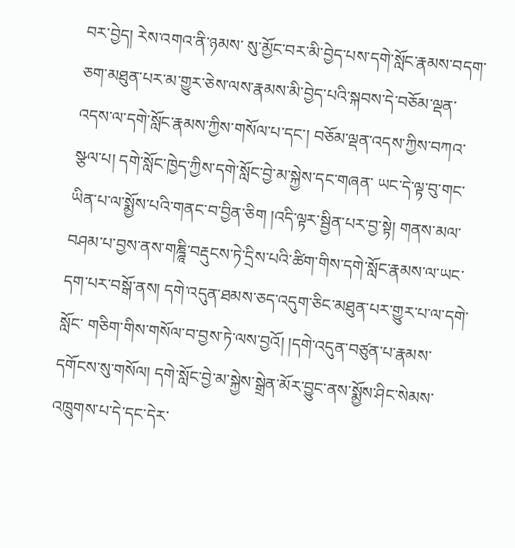བར་བྱེད། རེས་འགའ་ནི་ཉམས་ སུ་མྱོང་བར་མི་བྱེད་པས་དགེ་སློང་རྣམས་བདག་ཅག་མཐུན་པར་མ་གྱུར་ཅེས་ལས་རྣམས་མི་བྱེད་པའི་སྐབས་དེ་བཅོམ་ལྡན་འདས་ལ་དགེ་སློང་རྣམས་ཀྱིས་གསོལ་པ་དང་། བཅོམ་ལྡན་འདས་ཀྱིས་བཀའ་སྩལ་པ། དགེ་སློང་ཁྱེད་ཀྱིས་དགེ་སློང་བྱེ་མ་སྐྱེས་དང་གཞན་ ཡང་དེ་ལྟ་བུ་གང་ཡིན་པ་ལ་སྨྱོས་པའི་གནང་བ་བྱིན་ཅིག །འདི་ལྟར་སྦྱིན་པར་བྱ་སྟེ། གནས་མལ་བཤམ་པ་བྱས་ནས་གཎྜཱི་བརྡུངས་ཏེ་དྲིས་པའི་ཚིག་གིས་དགེ་སློང་རྣམས་ལ་ཡང་དག་པར་བསྒོ་ནས། དགེ་འདུན་ཐམས་ཅད་འདུག་ཅིང་མཐུན་པར་གྱུར་པ་ལ་དགེ་སློང་ གཅིག་གིས་གསོལ་བ་བྱས་ཏེ་ལས་བྱའོ། །དགེ་འདུན་བཙུན་པ་རྣམས་དགོངས་སུ་གསོལ། དགེ་སློང་བྱེ་མ་སྐྱེས་སྒྲེན་མོར་བྱུང་ནས་སྨྱོས་ཤིང་སེམས་འཁྲུགས་པ་དེ་དང་དེར་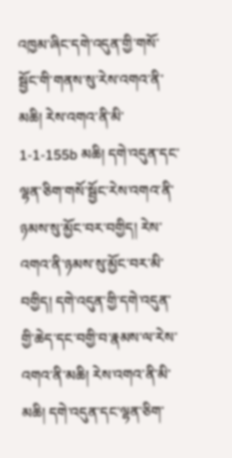འཁྱམ་ཞིང་དགེ་འདུན་གྱི་གསོ་སྦྱོང་གི་གནས་སུ་རེས་འགའ་ནི་མཆི། རེས་འགའ་ནི་མི་ 1-1-155b མཆི། དགེ་འདུན་དང་ལྷན་ཅིག་གསོ་སྦྱོང་རེས་འགའ་ནི་ཉམས་སུ་མྱོང་བར་བགྱིད། རེས་འགའ་ནི་ཉམས་སུ་མྱོང་བར་མི་བགྱིད། དགེ་འདུན་གྱི་དགེ་འདུན་གྱི་ཆེད་དང་བགྱི་བ་རྣམས་ལ་རེས་འགའ་ནི་མཆི། རེས་འགའ་ནི་མི་མཆི། དགེ་འདུན་དང་ལྷན་ཅིག་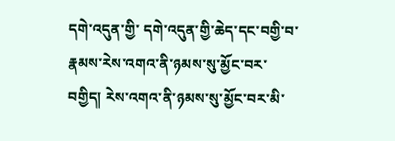དགེ་འདུན་གྱི་ དགེ་འདུན་གྱི་ཆེད་དང་བགྱི་བ་རྣམས་རེས་འགའ་ནི་ཉམས་སུ་མྱོང་བར་བགྱིད། རེས་འགའ་ནི་ཉམས་སུ་མྱོང་བར་མི་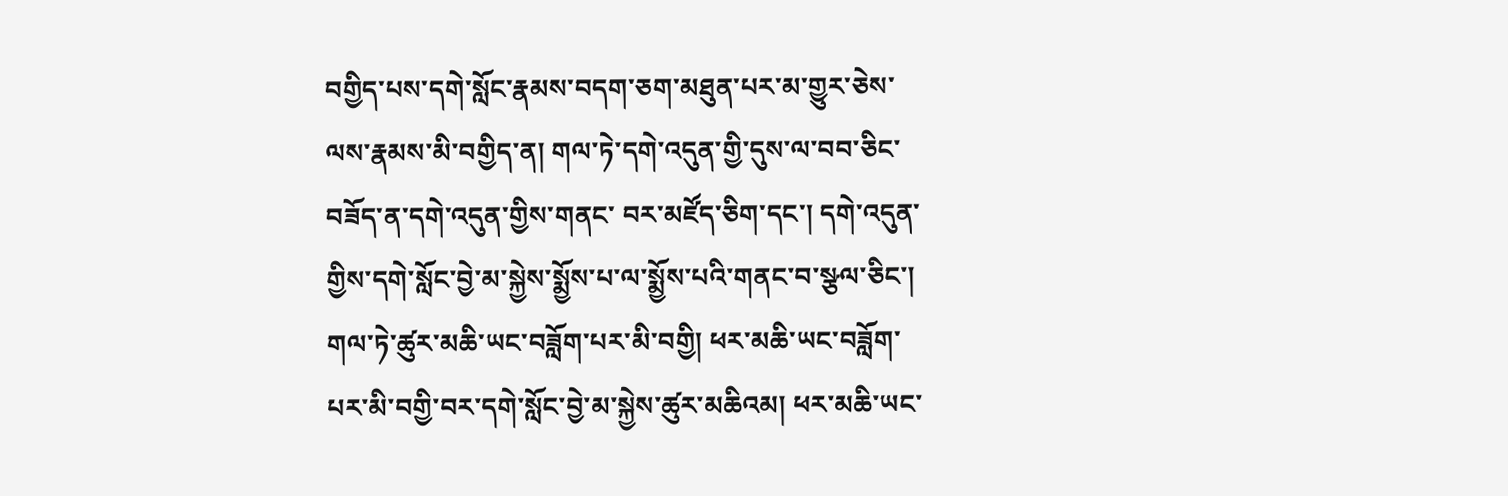བགྱིད་པས་དགེ་སློང་རྣམས་བདག་ཅག་མཐུན་པར་མ་གྱུར་ཅེས་ལས་རྣམས་མི་བགྱིད་ན། གལ་ཏེ་དགེ་འདུན་གྱི་དུས་ལ་བབ་ཅིང་བཟོད་ན་དགེ་འདུན་གྱིས་གནང་ བར་མཛོད་ཅིག་དང་། དགེ་འདུན་གྱིས་དགེ་སློང་བྱེ་མ་སྐྱེས་སྨྱོས་པ་ལ་སྨྱོས་པའི་གནང་བ་སྩལ་ཅིང་། གལ་ཏེ་ཚུར་མཆི་ཡང་བཟློག་པར་མི་བགྱི། ཕར་མཆི་ཡང་བཟློག་པར་མི་བགྱི་བར་དགེ་སློང་བྱེ་མ་སྐྱེས་ཚུར་མཆིའམ། ཕར་མཆི་ཡང་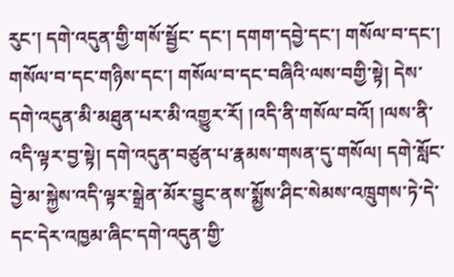རུང་། དགེ་འདུན་གྱི་གསོ་སྦྱོང་ དང་། དགག་དབྱེ་དང་། གསོལ་བ་དང་། གསོལ་བ་དང་གཉིས་དང་། གསོལ་བ་དང་བཞིའི་ལས་བགྱི་སྟེ། དེས་དགེ་འདུན་མི་མཐུན་པར་མི་འགྱུར་རོ། །འདི་ནི་གསོལ་བའོ། །ལས་ནི་འདི་ལྟར་བྱ་སྟེ། དགེ་འདུན་བཙུན་པ་རྣམས་གསན་དུ་གསོལ། དགེ་སློང་ བྱེ་མ་སྐྱེས་འདི་ལྟར་སྒྲེན་མོར་བྱུང་ནས་སྨྱོས་ཤིང་སེམས་འཁྲུགས་ཏེ་དེ་དང་དེར་འཁྱམ་ཞིང་དགེ་འདུན་གྱི་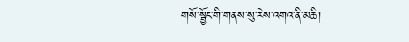གསོ་སྦྱོང་གི་གནས་སུ་རེས་འགའ་ནི་མཆི།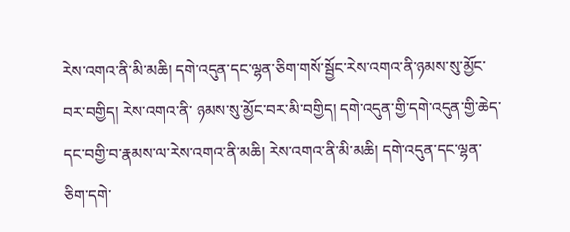རེས་འགའ་ནི་མི་མཆི། དགེ་འདུན་དང་ལྷན་ཅིག་གསོ་སྦྱོང་རེས་འགའ་ནི་ཉམས་སུ་མྱོང་བར་བགྱིད། རེས་འགའ་ནི་ ཉམས་སུ་མྱོང་བར་མི་བགྱིད། དགེ་འདུན་གྱི་དགེ་འདུན་གྱི་ཆེད་དང་བགྱི་བ་རྣམས་ལ་རེས་འགའ་ནི་མཆི། རེས་འགའ་ནི་མི་མཆི། དགེ་འདུན་དང་ལྷན་ཅིག་དགེ་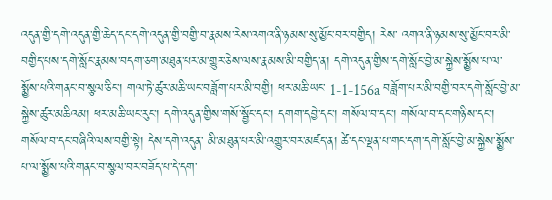འདུན་གྱི་དགེ་འདུན་གྱི་ཆེད་དང་དགེ་འདུན་གྱི་བགྱི་བ་རྣམས་རེས་འགའ་ནི་ཉམས་སུ་མྱོང་བར་བགྱིད། རེས་ འགའ་ནི་ཉམས་སུ་མྱོང་བར་མི་བགྱིད་པས་དགེ་སློང་རྣམས་བདག་ཅག་མཐུན་པར་མ་གྱུར་ཅེས་ལས་རྣམས་མི་བགྱིད་ན། དགེ་འདུན་གྱིས་དགེ་སློང་བྱེ་མ་སྐྱེས་སྨྱོས་པ་ལ་སྨྱོས་པའི་གནང་བ་སྩལ་ཅིང་། གལ་ཏེ་ཚུར་མཆི་ཡང་བཟློག་པར་མི་བགྱི། ཕར་མཆི་ཡང་ 1-1-156a བཟློག་པར་མི་བགྱི་བར་དགེ་སློང་བྱེ་མ་སྐྱེས་ཚུར་མཆིའམ། ཕར་མཆི་ཡང་རུང་། དགེ་འདུན་གྱིས་གསོ་སྦྱོང་དང་། དགག་དབྱེ་དང་། གསོལ་བ་དང་། གསོལ་བ་དང་གཉིས་དང་། གསོལ་བ་དང་བཞིའི་ལས་བགྱི་སྟེ། དེས་དགེ་འདུན་ མི་མཐུན་པར་མི་འགྱུར་བར་མཛད་ན། ཚེ་དང་ལྡན་པ་གང་དག་དགེ་སློང་བྱེ་མ་སྐྱེས་སྨྱོས་པ་ལ་སྨྱོས་པའི་གནང་བ་སྩལ་བར་བཟོད་པ་དེ་དག་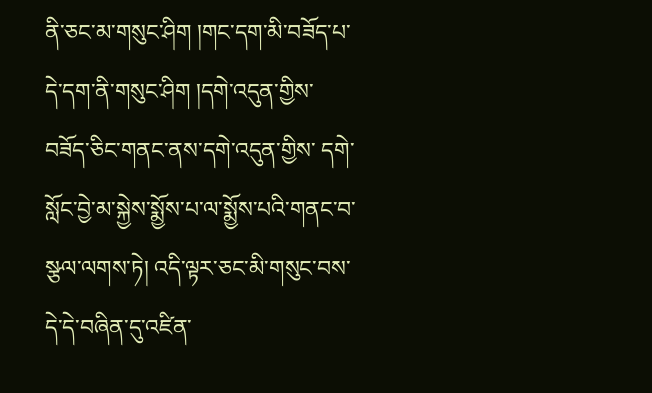ནི་ཅང་མ་གསུང་ཤིག །གང་དག་མི་བཟོད་པ་དེ་དག་ནི་གསུང་ཤིག །དགེ་འདུན་གྱིས་བཟོད་ཅིང་གནང་ནས་དགེ་འདུན་གྱིས་ དགེ་སློང་བྱེ་མ་སྐྱེས་སྨྱོས་པ་ལ་སྨྱོས་པའི་གནང་བ་སྩལ་ལགས་ཏེ། འདི་ལྟར་ཅང་མི་གསུང་བས་དེ་དེ་བཞིན་དུ་འཛིན་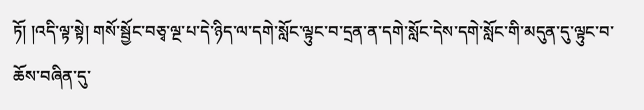ཏོ། །འདི་ལྟ་སྟེ། གསོ་སྦྱོང་བཅྭ་ལྔ་པ་དེ་ཉིད་ལ་དགེ་སློང་ལྟུང་བ་དྲན་ན་དགེ་སློང་དེས་དགེ་སློང་གི་མདུན་དུ་ལྟུང་བ་ཆོས་བཞིན་དུ་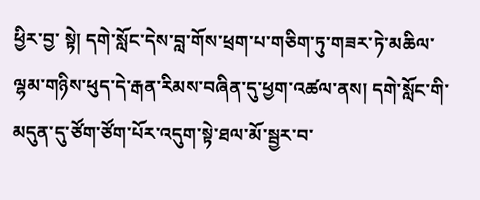ཕྱིར་བྱ་ སྟེ། དགེ་སློང་དེས་བླ་གོས་ཕྲག་པ་གཅིག་ཏུ་གཟར་ཏེ་མཆིལ་ལྷམ་གཉིས་ཕུད་དེ་རྒན་རིམས་བཞིན་དུ་ཕྱག་འཚལ་ནས། དགེ་སློང་གི་མདུན་དུ་ཙོག་ཙོག་པོར་འདུག་སྟེ་ཐལ་མོ་སྦྱར་བ་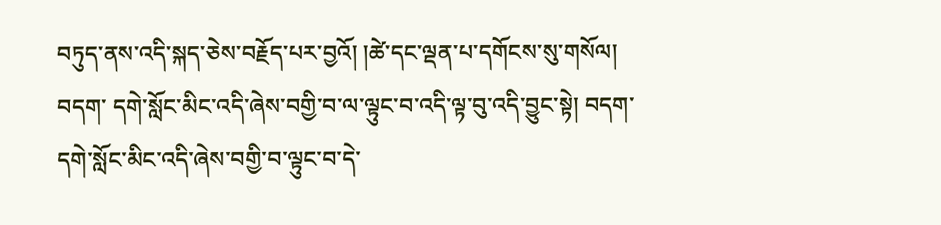བཏུད་ནས་འདི་སྐད་ཅེས་བརྗོད་པར་བྱའོ། །ཚེ་དང་ལྡན་པ་དགོངས་སུ་གསོལ། བདག་ དགེ་སློང་མིང་འདི་ཞེས་བགྱི་བ་ལ་ལྟུང་བ་འདི་ལྟ་བུ་འདི་བྱུང་སྟེ། བདག་དགེ་སློང་མིང་འདི་ཞེས་བགྱི་བ་ལྟུང་བ་དེ་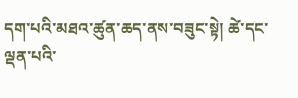དག་པའི་མཐའ་ཚུན་ཆད་ནས་བཟུང་སྟེ། ཚེ་དང་ལྡན་པའི་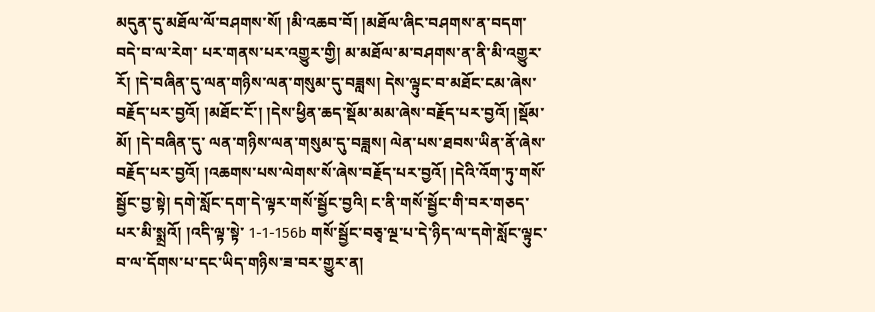མདུན་དུ་མཐོལ་ལོ་བཤགས་སོ། །མི་འཆབ་བོ། །མཐོལ་ཞིང་བཤགས་ན་བདག་བདེ་བ་ལ་རེག་ པར་གནས་པར་འགྱུར་གྱི། མ་མཐོལ་མ་བཤགས་ན་ནི་མི་འགྱུར་རོ། །དེ་བཞིན་དུ་ལན་གཉིས་ལན་གསུམ་དུ་བཟླས། དེས་ལྟུང་བ་མཐོང་ངམ་ཞེས་བརྗོད་པར་བྱའོ། །མཐོང་ངོ་། །དེས་ཕྱིན་ཆད་སྡོམ་མམ་ཞེས་བརྗོད་པར་བྱའོ། །སྡོམ་མོ། །དེ་བཞིན་དུ་ ལན་གཉིས་ལན་གསུམ་དུ་བཟླས། ལེན་པས་ཐབས་ཡིན་ནོ་ཞེས་བརྗོད་པར་བྱའོ། །འཆགས་པས་ལེགས་སོ་ཞེས་བརྗོད་པར་བྱའོ། །དེའི་འོག་ཏུ་གསོ་སྦྱོང་བྱ་སྟེ། དགེ་སློང་དག་དེ་ལྟར་གསོ་སྦྱོང་བྱའི། ང་ནི་གསོ་སྦྱོང་གི་བར་གཅད་པར་མི་སྨྲའོ། །འདི་ལྟ་སྟེ་ 1-1-156b གསོ་སྦྱོང་བཅྭ་ལྔ་པ་དེ་ཉིད་ལ་དགེ་སློང་ལྟུང་བ་ལ་དོགས་པ་དང་ཡིད་གཉིས་ཟ་བར་གྱུར་ན།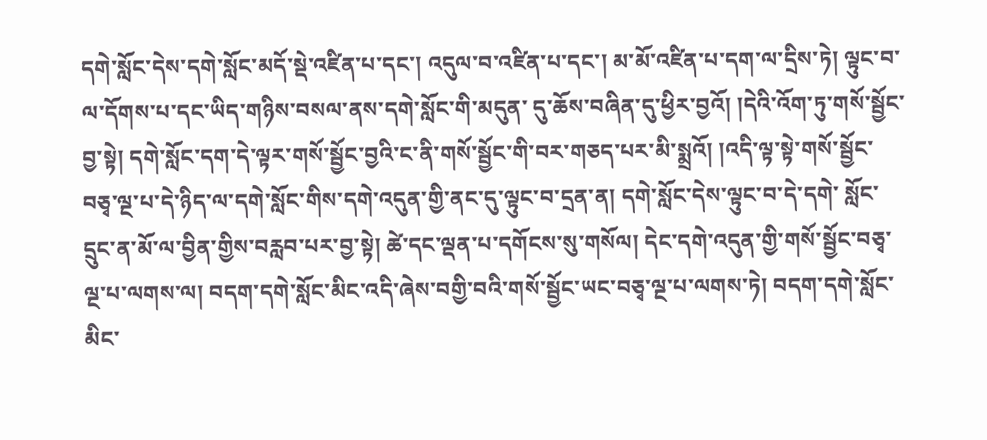དགེ་སློང་དེས་དགེ་སློང་མདོ་སྡེ་འཛིན་པ་དང་། འདུལ་བ་འཛིན་པ་དང་། མ་མོ་འཛིན་པ་དག་ལ་དྲིས་ཏེ། ལྟུང་བ་ལ་དོགས་པ་དང་ཡིད་གཉིས་བསལ་ནས་དགེ་སློང་གི་མདུན་ དུ་ཆོས་བཞིན་དུ་ཕྱིར་བྱའོ། །དེའི་འོག་ཏུ་གསོ་སྦྱོང་བྱ་སྟེ། དགེ་སློང་དག་དེ་ལྟར་གསོ་སྦྱོང་བྱའི་ང་ནི་གསོ་སྦྱོང་གི་བར་གཅད་པར་མི་སྨྲའོ། །འདི་ལྟ་སྟེ་གསོ་སྦྱོང་བཅྭ་ལྔ་པ་དེ་ཉིད་ལ་དགེ་སློང་གིས་དགེ་འདུན་གྱི་ནང་དུ་ལྟུང་བ་དྲན་ན། དགེ་སློང་དེས་ལྟུང་བ་དེ་དགེ་ སློང་དྲུང་ན་མོ་ལ་བྱིན་གྱིས་བརླབ་པར་བྱ་སྟེ། ཚེ་དང་ལྡན་པ་དགོངས་སུ་གསོལ། དེང་དགེ་འདུན་གྱི་གསོ་སྦྱོང་བཅྭ་ལྔ་པ་ལགས་ལ། བདག་དགེ་སློང་མིང་འདི་ཞེས་བགྱི་བའི་གསོ་སྦྱོང་ཡང་བཅྭ་ལྔ་པ་ལགས་ཏེ། བདག་དགེ་སློང་མིང་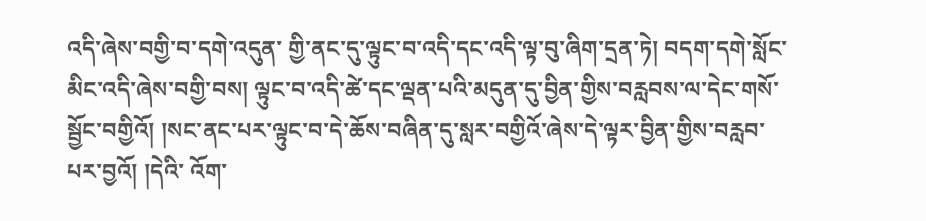འདི་ཞེས་བགྱི་བ་དགེ་འདུན་ གྱི་ནང་དུ་ལྟུང་བ་འདི་དང་འདི་ལྟ་བུ་ཞིག་དྲན་ཏེ། བདག་དགེ་སློང་མིང་འདི་ཞེས་བགྱི་བས། ལྟུང་བ་འདི་ཚེ་དང་ལྡན་པའི་མདུན་དུ་བྱིན་གྱིས་བརླབས་ལ་དེང་གསོ་སྦྱོང་བགྱིའོ། །སང་ནང་པར་ལྟུང་བ་དེ་ཆོས་བཞིན་དུ་སླར་བགྱིའོ་ཞེས་དེ་ལྟར་བྱིན་གྱིས་བརླབ་པར་བྱའོ། །དེའི་ འོག་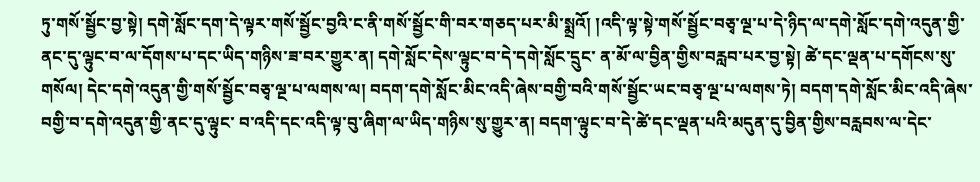ཏུ་གསོ་སྦྱོང་བྱ་སྟེ། དགེ་སློང་དག་དེ་ལྟར་གསོ་སྦྱོང་བྱའི་ང་ནི་གསོ་སྦྱོང་གི་བར་གཅད་པར་མི་སྨྲའོ། །འདི་ལྟ་སྟེ་གསོ་སྦྱོང་བཅྭ་ལྔ་པ་དེ་ཉིད་ལ་དགེ་སློང་དགེ་འདུན་གྱི་ནང་དུ་ལྟུང་བ་ལ་དོགས་པ་དང་ཡིད་གཉིས་ཟ་བར་གྱུར་ན། དགེ་སློང་དེས་ལྟུང་བ་དེ་དགེ་སློང་དྲུང་ ན་མོ་ལ་བྱིན་གྱིས་བརླབ་པར་བྱ་སྟེ། ཚེ་དང་ལྡན་པ་དགོངས་སུ་གསོལ། དེང་དགེ་འདུན་གྱི་གསོ་སྦྱོང་བཅྭ་ལྔ་པ་ལགས་ལ། བདག་དགེ་སློང་མིང་འདི་ཞེས་བགྱི་བའི་གསོ་སྦྱོང་ཡང་བཅྭ་ལྔ་པ་ལགས་ཏེ། བདག་དགེ་སློང་མིང་འདི་ཞེས་བགྱི་བ་དགེ་འདུན་གྱི་ནང་དུ་ལྟུང་ བ་འདི་དང་འདི་ལྟ་བུ་ཞིག་ལ་ཡིད་གཉིས་སུ་གྱུར་ན། བདག་ལྟུང་བ་དེ་ཚེ་དང་ལྡན་པའི་མདུན་དུ་བྱིན་གྱིས་བརླབས་ལ་དེང་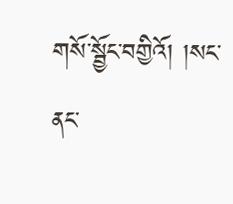གསོ་སྦྱོང་བགྱིའོ། །སང་ནང་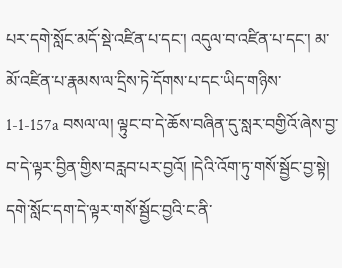པར་དགེ་སློང་མདོ་སྡེ་འཛིན་པ་དང་། འདུལ་བ་འཛིན་པ་དང་། མ་མོ་འཛིན་པ་རྣམས་ལ་དྲིས་ཏེ་དོགས་པ་དང་ཡིད་གཉིས་ 1-1-157a བསལ་ལ། ལྟུང་བ་དེ་ཆོས་བཞིན་དུ་སླར་བགྱིའོ་ཞེས་བྱ་བ་དེ་ལྟར་བྱིན་གྱིས་བརླབ་པར་བྱའོ། །དེའི་འོག་ཏུ་གསོ་སྦྱོང་བྱ་སྟེ། དགེ་སློང་དག་དེ་ལྟར་གསོ་སྦྱོང་བྱའི་ང་ནི་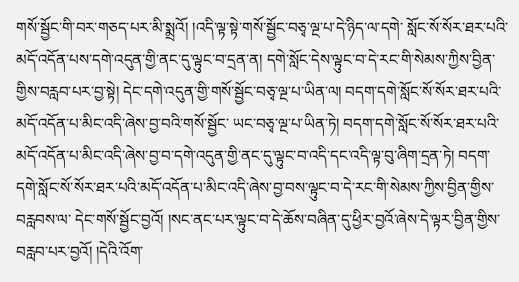གསོ་སྦྱོང་གི་བར་གཅད་པར་མི་སྨྲའོ། །འདི་ལྟ་སྟེ་གསོ་སྦྱོང་བཅྭ་ལྔ་པ་དེ་ཉིད་ལ་དགེ་ སློང་སོ་སོར་ཐར་པའི་མདོ་འདོན་པས་དགེ་འདུན་གྱི་ནང་དུ་ལྟུང་བ་དྲན་ན། དགེ་སློང་དེས་ལྟུང་བ་དེ་རང་གི་སེམས་ཀྱིས་བྱིན་གྱིས་བརླབ་པར་བྱ་སྟེ། དེང་དགེ་འདུན་གྱི་གསོ་སྦྱོང་བཅྭ་ལྔ་པ་ཡིན་ལ། བདག་དགེ་སློང་སོ་སོར་ཐར་པའི་མདོ་འདོན་པ་མིང་འདི་ཞེས་བྱ་བའི་གསོ་སྦྱོང་ ཡང་བཅྭ་ལྔ་པ་ཡིན་ཏེ། བདག་དགེ་སློང་སོ་སོར་ཐར་པའི་མདོ་འདོན་པ་མིང་འདི་ཞེས་བྱ་བ་དགེ་འདུན་གྱི་ནང་དུ་ལྟུང་བ་འདི་དང་འདི་ལྟ་བུ་ཞིག་དྲན་ཏེ། བདག་དགེ་སློང་སོ་སོར་ཐར་པའི་མདོ་འདོན་པ་མིང་འདི་ཞེས་བྱ་བས་ལྟུང་བ་དེ་རང་གི་སེམས་ཀྱིས་བྱིན་གྱིས་བརླབས་ལ་ དེང་གསོ་སྦྱོང་བྱའོ། །སང་ནང་པར་ལྟུང་བ་དེ་ཆོས་བཞིན་དུ་ཕྱིར་བྱའོ་ཞེས་དེ་ལྟར་བྱིན་གྱིས་བརླབ་པར་བྱའོ། །དེའི་འོག་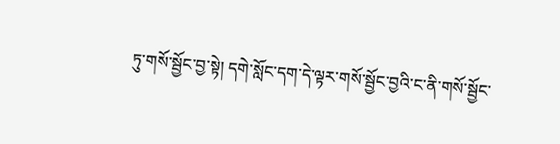ཏུ་གསོ་སྦྱོང་བྱ་སྟེ། དགེ་སློང་དག་དེ་ལྟར་གསོ་སྦྱོང་བྱའི་ང་ནི་གསོ་སྦྱོང་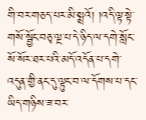གི་བར་གཅད་པར་མི་སྨྲའོ། །འདི་ལྟ་སྟེ་གསོ་སྦྱོང་བཅྭ་ལྔ་པ་དེ་ཉིད་ལ་དགེ་སློང་ སོ་སོར་ཐར་པའི་མདོ་འདོན་པ་དགེ་འདུན་གྱི་ནང་དུ་ལྟུང་བ་ལ་དོགས་པ་དང་ཡིད་གཉིས་ཟ་བར་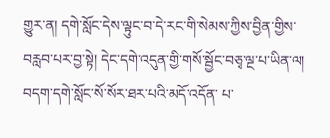གྱུར་ན། དགེ་སློང་དེས་ལྟུང་བ་དེ་རང་གི་སེམས་ཀྱིས་བྱིན་གྱིས་བརླབ་པར་བྱ་སྟེ། དེང་དགེ་འདུན་གྱི་གསོ་སྦྱོང་བཅྭ་ལྔ་པ་ཡིན་ལ། བདག་དགེ་སློང་སོ་སོར་ཐར་པའི་མདོ་འདོན་ པ་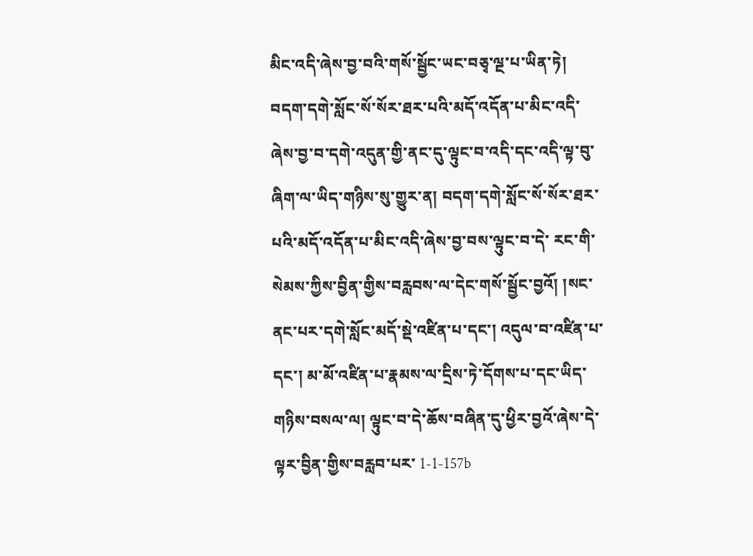མིང་འདི་ཞེས་བྱ་བའི་གསོ་སྦྱོང་ཡང་བཅྭ་ལྔ་པ་ཡིན་ཏེ། བདག་དགེ་སློང་སོ་སོར་ཐར་པའི་མདོ་འདོན་པ་མིང་འདི་ཞེས་བྱ་བ་དགེ་འདུན་གྱི་ནང་དུ་ལྟུང་བ་འདི་དང་འདི་ལྟ་བུ་ཞིག་ལ་ཡིད་གཉིས་སུ་གྱུར་ན། བདག་དགེ་སློང་སོ་སོར་ཐར་པའི་མདོ་འདོན་པ་མིང་འདི་ཞེས་བྱ་བས་ལྟུང་བ་དེ་ རང་གི་སེམས་ཀྱིས་བྱིན་གྱིས་བརླབས་ལ་དེང་གསོ་སྦྱོང་བྱའོ། །སང་ནང་པར་དགེ་སློང་མདོ་སྡེ་འཛིན་པ་དང་། འདུལ་བ་འཛིན་པ་དང་། མ་མོ་འཛིན་པ་རྣམས་ལ་དྲིས་ཏེ་དོགས་པ་དང་ཡིད་གཉིས་བསལ་ལ། ལྟུང་བ་དེ་ཆོས་བཞིན་དུ་ཕྱིར་བྱའོ་ཞེས་དེ་ལྟར་བྱིན་གྱིས་བརླབ་པར་ 1-1-157b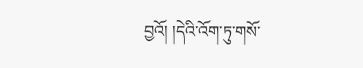བྱའོ། །དེའི་འོག་ཏུ་གསོ་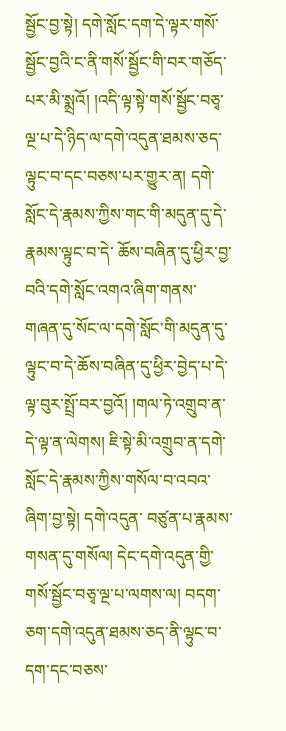སྦྱོང་བྱ་སྟེ། དགེ་སློང་དག་དེ་ལྟར་གསོ་སྦྱོང་བྱའི་ང་ནི་གསོ་སྦྱོང་གི་བར་གཅོད་པར་མི་སྨྲའོ། །འདི་ལྟ་སྟེ་གསོ་སྦྱོང་བཅྭ་ལྔ་པ་དེ་ཉིད་ལ་དགེ་འདུན་ཐམས་ཅད་ལྟུང་བ་དང་བཅས་པར་གྱུར་ན། དགེ་སློང་དེ་རྣམས་ཀྱིས་གང་གི་མདུན་དུ་དེ་རྣམས་ལྟུང་བ་དེ་ ཆོས་བཞིན་དུ་ཕྱིར་བྱ་བའི་དགེ་སློང་འགའ་ཞིག་གནས་གཞན་དུ་སོང་ལ་དགེ་སློང་གི་མདུན་དུ་ལྟུང་བ་དེ་ཆོས་བཞིན་དུ་ཕྱིར་བྱེད་པ་དེ་ལྟ་བུར་སྤྲོ་བར་བྱའོ། །གལ་ཏེ་འགྲུབ་ན་དེ་ལྟ་ན་ལེགས། ཇི་སྟེ་མི་འགྲུབ་ན་དགེ་སློང་དེ་རྣམས་ཀྱིས་གསོལ་བ་འབའ་ཞིག་བྱ་སྟེ། དགེ་འདུན་ བཙུན་པ་རྣམས་གསན་དུ་གསོལ། དེང་དགེ་འདུན་གྱི་གསོ་སྦྱོང་བཅྭ་ལྔ་པ་ལགས་ལ། བདག་ཅག་དགེ་འདུན་ཐམས་ཅད་ནི་ལྟུང་བ་དག་དང་བཅས་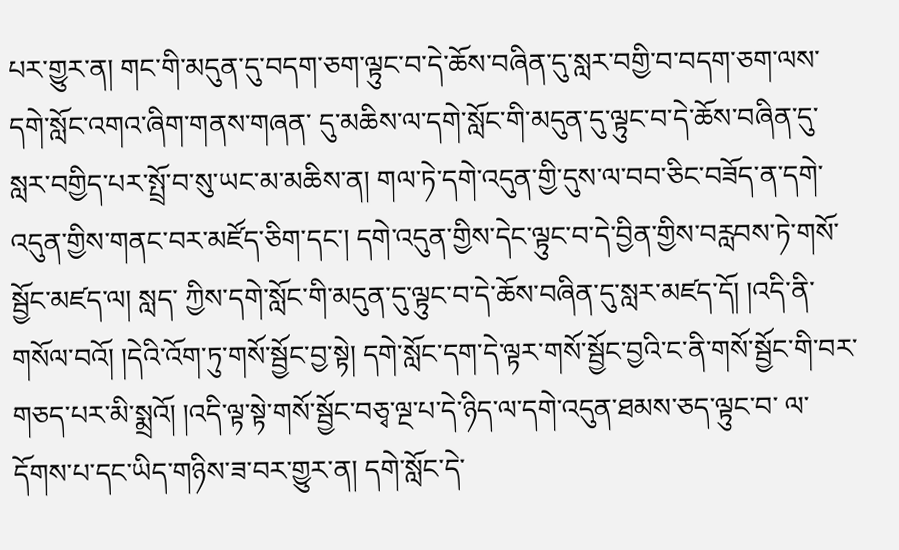པར་གྱུར་ན། གང་གི་མདུན་དུ་བདག་ཅག་ལྟུང་བ་དེ་ཆོས་བཞིན་དུ་སླར་བགྱི་བ་བདག་ཅག་ལས་དགེ་སློང་འགའ་ཞིག་གནས་གཞན་ དུ་མཆིས་ལ་དགེ་སློང་གི་མདུན་དུ་ལྟུང་བ་དེ་ཆོས་བཞིན་དུ་སླར་བགྱིད་པར་སྤྲོ་བ་སུ་ཡང་མ་མཆིས་ན། གལ་ཏེ་དགེ་འདུན་གྱི་དུས་ལ་བབ་ཅིང་བཟོད་ན་དགེ་འདུན་གྱིས་གནང་བར་མཛོད་ཅིག་དང་། དགེ་འདུན་གྱིས་དེང་ལྟུང་བ་དེ་བྱིན་གྱིས་བརླབས་ཏེ་གསོ་སྦྱོང་མཛད་ལ། སླད་ ཀྱིས་དགེ་སློང་གི་མདུན་དུ་ལྟུང་བ་དེ་ཆོས་བཞིན་དུ་སླར་མཛད་དོ། །འདི་ནི་གསོལ་བའོ། །དེའི་འོག་ཏུ་གསོ་སྦྱོང་བྱ་སྟེ། དགེ་སློང་དག་དེ་ལྟར་གསོ་སྦྱོང་བྱའི་ང་ནི་གསོ་སྦྱོང་གི་བར་གཅད་པར་མི་སྨྲའོ། །འདི་ལྟ་སྟེ་གསོ་སྦྱོང་བཅྭ་ལྔ་པ་དེ་ཉིད་ལ་དགེ་འདུན་ཐམས་ཅད་ལྟུང་བ་ ལ་དོགས་པ་དང་ཡིད་གཉིས་ཟ་བར་གྱུར་ན། དགེ་སློང་དེ་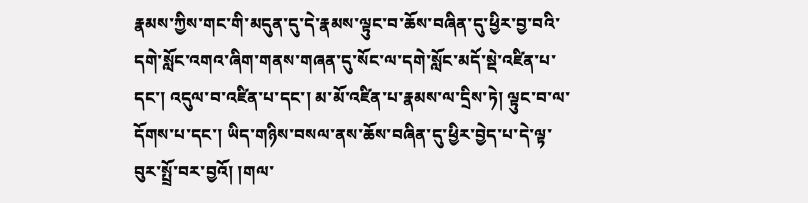རྣམས་ཀྱིས་གང་གི་མདུན་དུ་དེ་རྣམས་ལྟུང་བ་ཆོས་བཞིན་དུ་ཕྱིར་བྱ་བའི་དགེ་སློང་འགའ་ཞིག་གནས་གཞན་དུ་སོང་ལ་དགེ་སློང་མདོ་སྡེ་འཛིན་པ་དང་། འདུལ་བ་འཛིན་པ་དང་། མ་མོ་འཛིན་པ་རྣམས་ལ་དྲིས་ཏེ། ལྟུང་བ་ལ་དོགས་པ་དང་། ཡིད་གཉིས་བསལ་ནས་ཆོས་བཞིན་དུ་ཕྱིར་བྱེད་པ་དེ་ལྟ་བུར་སྤྲོ་བར་བྱའོ། །གལ་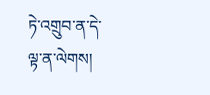ཏེ་འགྲུབ་ན་དེ་ལྟ་ན་ལེགས།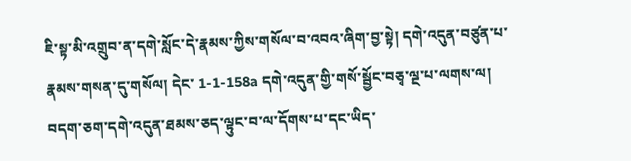ཇི་སྟ་མི་འགྲུབ་ན་དགེ་སློང་དེ་རྣམས་ཀྱིས་གསོལ་བ་འབའ་ཞིག་བྱ་སྟེ། དགེ་འདུན་བཙུན་པ་རྣམས་གསན་དུ་གསོལ། དེང་ 1-1-158a དགེ་འདུན་གྱི་གསོ་སྦྱོང་བཅྭ་ལྔ་པ་ལགས་ལ། བདག་ཅག་དགེ་འདུན་ཐམས་ཅད་ལྟུང་བ་ལ་དོགས་པ་དང་ཡིད་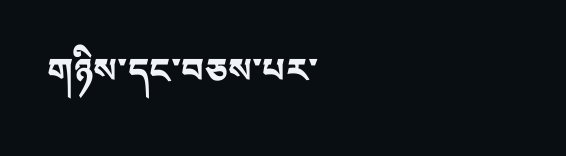གཉིས་དང་བཅས་པར་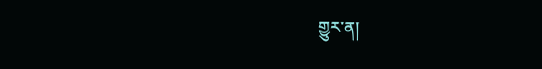གྱུར་ན།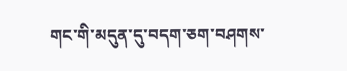གང་གི་མདུན་དུ་བདག་ཅག་བཤགས་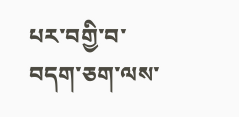པར་བགྱི་བ་བདག་ཅག་ལས་